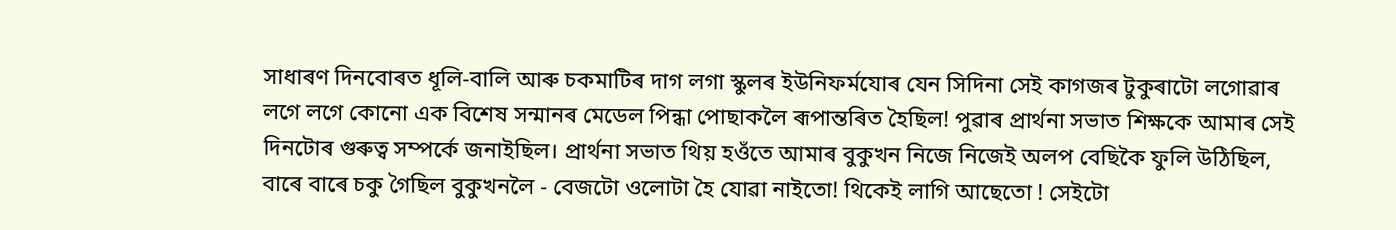সাধাৰণ দিনবোৰত ধূলি-বালি আৰু চকমাটিৰ দাগ লগা স্কুলৰ ইউনিফৰ্মযোৰ যেন সিদিনা সেই কাগজৰ টুকুৰাটো লগোৱাৰ লগে লগে কোনো এক বিশেষ সন্মানৰ মেডেল পিন্ধা পোছাকলৈ ৰূপান্তৰিত হৈছিল! পুৱাৰ প্ৰাৰ্থনা সভাত শিক্ষকে আমাৰ সেই দিনটোৰ গুৰুত্ব সম্পৰ্কে জনাইছিল। প্ৰাৰ্থনা সভাত থিয় হওঁতে আমাৰ বুকুখন নিজে নিজেই অলপ বেছিকৈ ফুলি উঠিছিল, বাৰে বাৰে চকু গৈছিল বুকুখনলৈ - বেজটো ওলোটা হৈ যোৱা নাইতো! থিকেই লাগি আছেতো ! সেইটো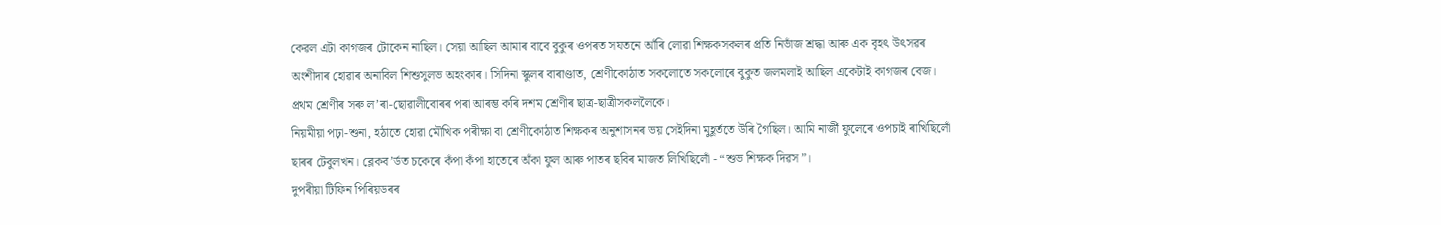কেৱল এটা কাগজৰ টোকেন নাছিল। সেয়া আছিল আমাৰ বাবে বুকুৰ ওপৰত সযতনে আঁৰি লোৱা শিক্ষকসকলৰ প্ৰতি নিভাঁজ শ্ৰদ্ধা আৰু এক বৃহৎ উৎসৱৰ অংশীদাৰ হোৱাৰ অনাবিল শিশুসুলভ অহংকাৰ। সিদিনা স্কুলৰ বাৰাণ্ডাত, শ্ৰেণীকোঠাত সকলোতে সকলোৰে বুকুত জলমলাই আছিল একেটাই কাগজৰ বেজ। প্ৰথম শ্ৰেণীৰ সৰু ল’ৰা-ছোৱালীবোৰৰ পৰা আৰম্ভ কৰি দশম শ্ৰেণীৰ ছাত্ৰ-ছাত্ৰীসকললৈকে।
নিয়মীয়া পঢ়া-শুনা, হঠাতে হোৱা মৌখিক পৰীক্ষা বা শ্ৰেণীকোঠাত শিক্ষকৰ অনুশাসনৰ ভয় সেইদিনা মুহূৰ্ততে উৰি গৈছিল। আমি নাৰ্জী ফুলেৰে ওপচাই ৰাখিছিলোঁ ছাৰৰ টেবুলখন। ব্লেকব’ৰ্ডত চকেৰে কঁপা কঁপা হাতেৰে অঁকা ফুল আৰু পাতৰ ছবিৰ মাজত লিখিছিলোঁ - “শুভ শিক্ষক দিৱস”।
দুপৰীয়া টিফিন পিৰিয়ডৰৰ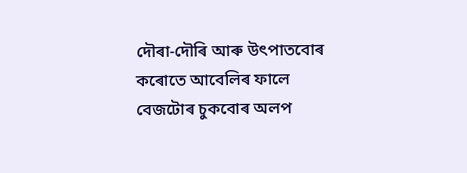দৌৰা-দৌৰি আৰু উৎপাতবোৰ কৰোতে আবেলিৰ ফালে বেজটোৰ চুকবোৰ অলপ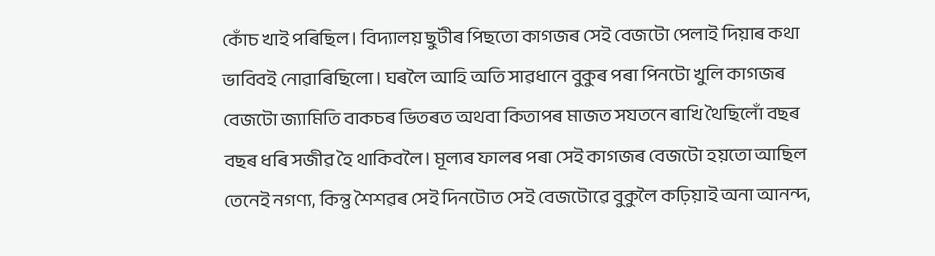কোঁচ খাই পৰিছিল। বিদ্যালয় ছুটীৰ পিছতো কাগজৰ সেই বেজটো পেলাই দিয়াৰ কথা ভাবিবই নোৱাৰিছিলো। ঘৰলৈ আহি অতি সাৱধানে বুকুৰ পৰা পিনটো খুলি কাগজৰ বেজটো জ্যামিতি বাকচৰ ভিতৰত অথবা কিতাপৰ মাজত সযতনে ৰাখি থৈছিলোঁ বছৰ বছৰ ধৰি সজীৱ হৈ থাকিবলৈ। মূল্যৰ ফালৰ পৰা সেই কাগজৰ বেজটো হয়তো আছিল তেনেই নগণ্য, কিন্তু শৈশৱৰ সেই দিনটোত সেই বেজটোৱে বুকুলৈ কঢ়িয়াই অনা আনন্দ,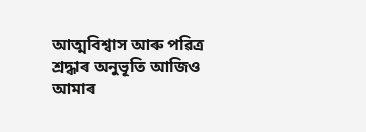আত্মবিশ্বাস আৰু পৱিত্ৰ শ্ৰদ্ধাৰ অনুভূতি আজিও আমাৰ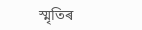স্মৃতিৰ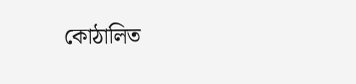কোঠালিত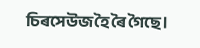চিৰসেউজ হৈ ৰৈ গৈছে।